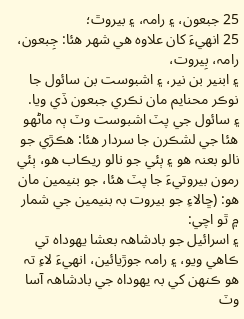25 جبعون، ۽ رامہ، ۽ بيروٿ؛
25 انهيءَ کان علاوہ هي شهر هئا: جِبعون، رامہ، بِيروت،
۽ ابنير بن نير، ۽ اشبوست بن سائول جا نوڪر محنايم مان نڪري جبعون ڏي ويا.
۽ سائول جي پٽ اشبوست وٽ ٻہ ماڻهو هئا جي لشڪرن جا سردار هئا: هڪڙي جو نالو بعنہ هو ۽ ٻئي جو نالو ريڪاب هو، ٻئي رمون بيروتيءَ جا پٽ هئا، جو بنيمين مان هو: (ڇالاءِ جو بيروت بہ بنيمين جي شمار ۾ ٿو اچي:
۽ اسرائيل جو بادشاهہ بعشا يهوداہ تي ڪاهي ويو، ۽ رامہ جوڙيائين، انهيءَ لاءِ تہ هو ڪنهن کي بہ يهوداہ جي بادشاهہ آسا وٽ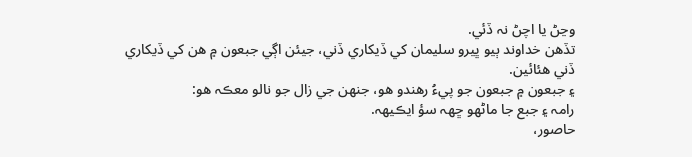وڃڻ يا اچڻ نہ ڏئي.
تڏهن خداوند ٻيو ڀيرو سليمان کي ڏيکاري ڏني، جيئن اڳي جبعون ۾ هن کي ڏيکاري ڏني هئائين.
۽ جبعون ۾ جبعون جو پيءُ رهندو هو، جنهن جي زال جو نالو معڪہ هو:
رامہ ۽ جبع جا ماڻهو ڇهہ سؤ ايڪيهہ.
حاصور،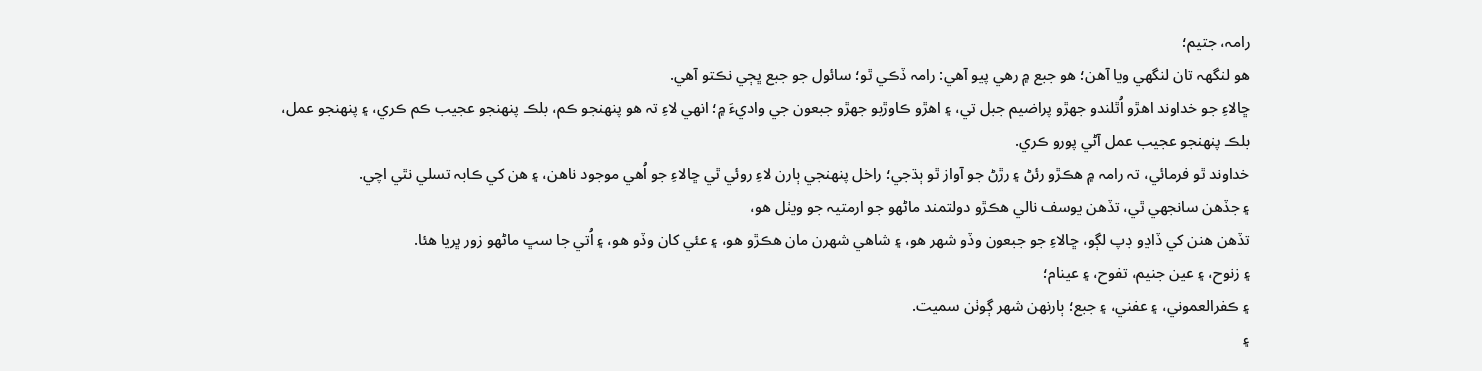رامہ، جتيم؛
هو لنگهہ تان لنگهي ويا آهن؛ هو جبع ۾ رهي پيو آهي: رامہ ڏڪي ٿو؛ سائول جو جبع ڀڄي نڪتو آهي.
ڇالاءِ جو خداوند اهڙو اُٿلندو جهڙو پراضيم جبل تي، ۽ اهڙو ڪاوڙبو جهڙو جبعون جي واديءَ ۾؛ انهي لاءِ تہ هو پنهنجو ڪم، بلڪ پنهنجو عجيب ڪم ڪري، ۽ پنهنجو عمل، بلڪ پنهنجو عجيب عمل آڻي پورو ڪري.
خداوند ٿو فرمائي، تہ رامہ ۾ هڪڙو رئڻ ۽ رڙڻ جو آواز ٿو ٻڌجي؛ راخل پنهنجي ٻارن لاءِ روئي ٿي ڇالاءِ جو اُهي موجود ناهن، ۽ هن کي ڪابہ تسلي نٿي اچي.
۽ جڏهن سانجهي ٿي، تڏهن يوسف نالي هڪڙو دولتمند ماڻهو جو ارمتيہ جو ويٺل هو،
تڏهن هنن کي ڏاڍو ڊپ لڳو، ڇالاءِ جو جبعون وڏو شهر هو، ۽ شاهي شهرن مان هڪڙو هو، ۽ عئي کان وڏو هو، ۽ اُتي جا سڀ ماڻهو زور ڀريا هئا.
۽ زنوح، ۽ عين جنيم، تفوح، ۽ عينام؛
۽ ڪفرالعموني، ۽ عفني، ۽ جبع؛ ٻارنهن شهر ڳوٺن سميت.
۽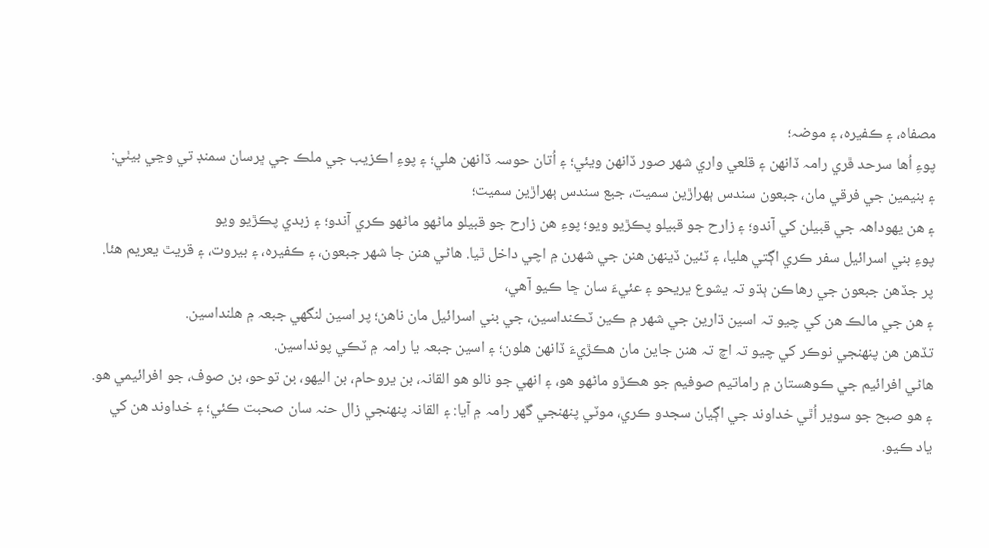مصفاہ، ۽ ڪفيرہ، ۽ موضہ؛
پوءِ اُها سرحد ڦري رامہ ڏانهن ۽ قلعي واري شهر صور ڏانهن ويئي؛ ۽ اُتان حوسہ ڏانهن هلي؛ ۽ پوءِ اڪزيب جي ملڪ جي ڀرسان سمنڊ تي وڃي بيٺي:
۽ بنيمين جي فرقي مان، جبعون سندس ٻهراڙين سميت، جبع سندس ٻهراڙين سميت؛
۽ هن يهوداهہ جي قبيلن کي آندو؛ ۽ زارح جو قبيلو پڪڙيو ويو؛ پوءِ هن زارح جو قبيلو ماڻهو ماڻهو ڪري آندو؛ ۽ زبدي پڪڙيو ويو
پوءِ بني اسرائيل سفر ڪري اڳتي هليا، ۽ ٽئين ڏينهن هنن جي شهرن ۾ اچي داخل ٿيا. هاڻي هنن جا شهر جبعون، ۽ ڪفيرہ، ۽ بيروت، ۽ قريٿ يعريم هئا.
پر جڏهن جبعون جي رهاڪن ٻڌو تہ يشوع يريحو ۽ عئيءَ سان ڇا ڪيو آهي،
۽ هن جي مالڪ هن کي چيو تہ اسين ڌارين جي شهر ۾ ڪين ٽڪنداسين، جي بني اسرائيل مان ناهن؛ پر اسين لنگهي جبعہ ۾ هلنداسين.
تڏهن هن پنهنجي نوڪر کي چيو تہ اچ تہ هنن جاين مان هڪڙيءَ ڏانهن هلون؛ ۽ اسين جبعہ يا رامہ ۾ ٽڪي پونداسين.
هاڻي افرائيم جي ڪوهستان ۾ راماتيم صوفيم جو هڪڙو ماڻهو هو، ۽ انهي جو نالو هو القانہ، بن يروحام، بن اليهو، بن توحو، بن صوف، جو افرائيمي هو.
۽ هو صبح جو سوير اُٿي خداوند جي اڳيان سجدو ڪري، موٽي پنهنجي گهر رامہ ۾ آيا: ۽ القانہ پنهنجي زال حنہ سان صحبت ڪئي؛ ۽ خداوند هن کي ياد ڪيو.